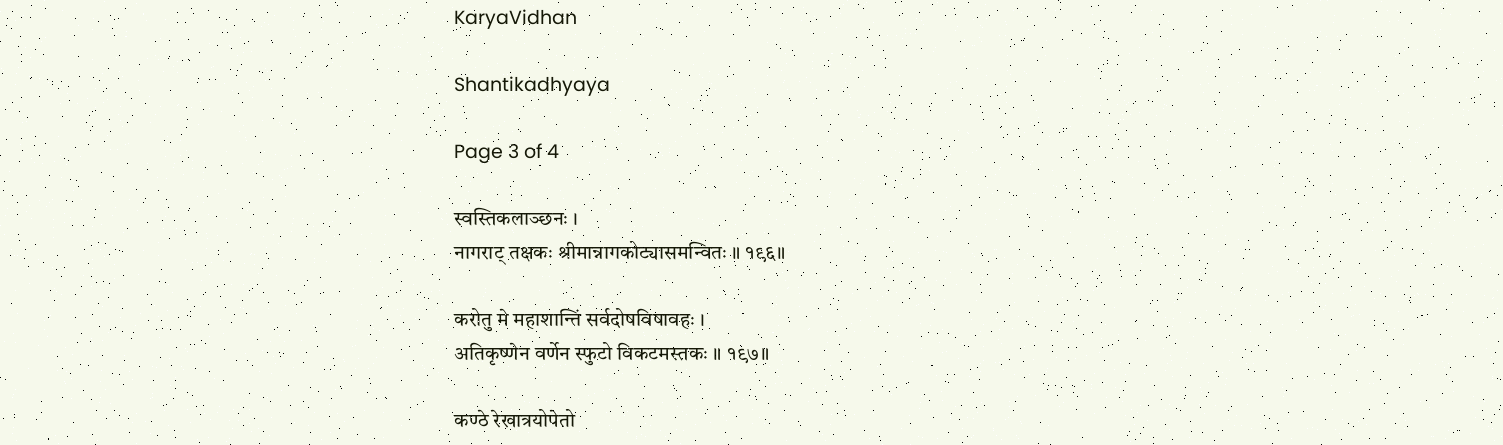KaryaVidhan

Shantikadhyaya

Page 3 of 4

स्वस्तिकलाञ्छनः ।
नागराट् तक्षकः श्रीमान्नागकोट्यासमन्वितः ॥ १९६॥

करोतु मे महाशान्तिं सर्वदोषविषावहः ।
अतिकृष्णेन वर्णेन स्फुटो विकटमस्तकः ॥ १९७॥

कण्ठे रेखात्रयोपेतो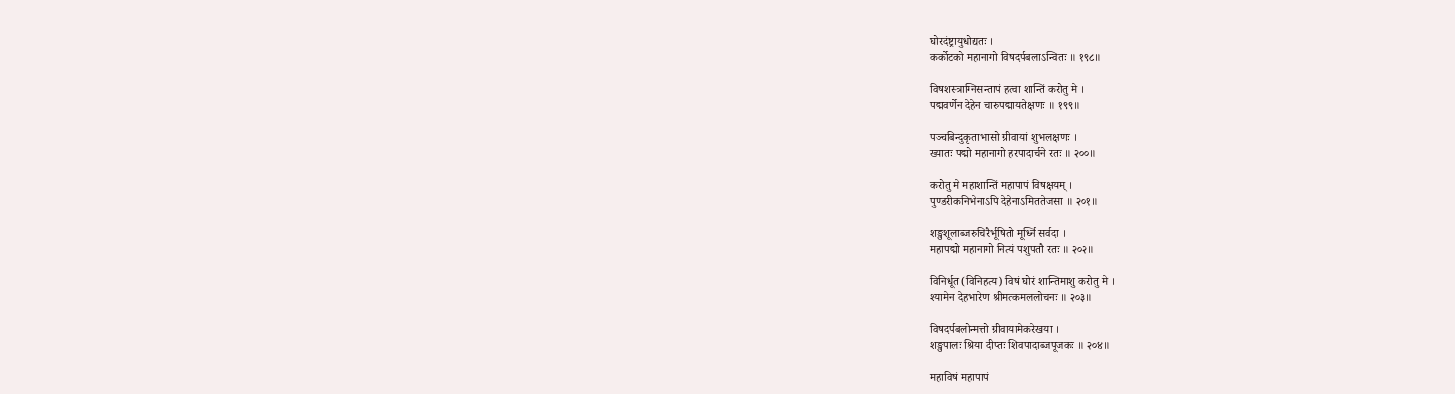घोरदंष्ट्रायुधोद्यतः ।
कर्कोटको महानागो विषदर्पबलाऽन्वितः ॥ १९८॥

विषशस्त्राग्निसन्तापं हत्वा शान्तिं करोतु मे ।
पद्मवर्णेन देहेन चारुपद्मायतेक्षणः ॥ १९९॥

पञ्चबिन्दुकृताभासो ग्रीवायां शुभलक्षणः ।
ख्यातः पद्मो महानागो हरपादार्चने रतः ॥ २००॥

करोतु मे महाशान्तिं महापापं विषक्षयम् ।
पुण्डरीकनिभेनाऽपि देहेनाऽमिततेजसा ॥ २०१॥

शङ्खशूलाब्जरुचिरैर्भूषितो मूर्ध्नि सर्वदा ।
महापद्मो महानागो नित्यं पशुपतौ रतः ॥ २०२॥

विनिर्धूत(विनिहत्य) विषं घोरं शान्तिमाशु करोतु मे ।
श्यामेन देहभारेण श्रीमत्कमललोचनः ॥ २०३॥

विषदर्पबलोन्मत्तो ग्रीवायामेकरेखया ।
शङ्खपालः श्रिया दीप्तः शिवपादाब्जपूजकः ॥ २०४॥

महाविषं महापापं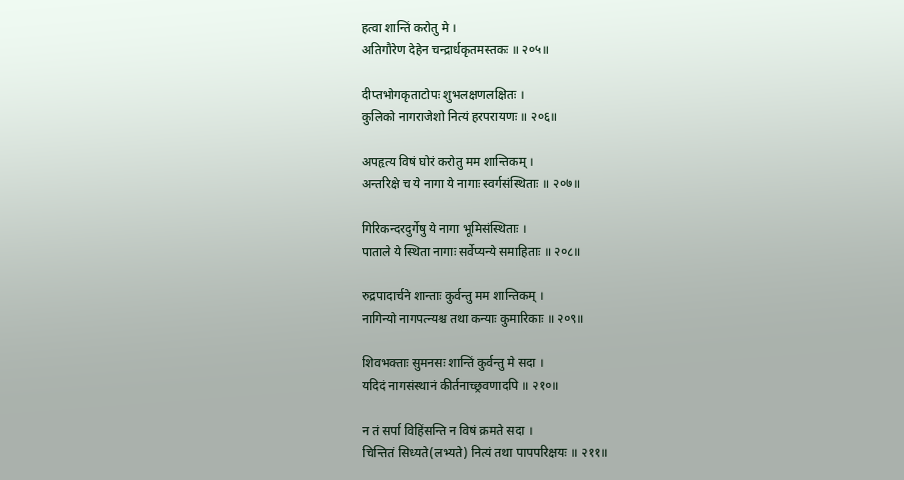हत्वा शान्तिं करोतु मे ।
अतिगौरेण देहेन चन्द्रार्धकृतमस्तकः ॥ २०५॥

दीप्तभोगकृताटोपः शुभलक्षणलक्षितः ।
कुलिको नागराजेशो नित्यं हरपरायणः ॥ २०६॥

अपहृत्य विषं घोरं करोतु मम शान्तिकम् ।
अन्तरिक्षे च ये नागा ये नागाः स्वर्गसंस्थिताः ॥ २०७॥

गिरिकन्दरदुर्गेषु ये नागा भूमिसंस्थिताः ।
पाताले ये स्थिता नागाः सर्वेप्यन्ये समाहिताः ॥ २०८॥

रुद्रपादार्चने शान्ताः कुर्वन्तु मम शान्तिकम् ।
नागिन्यो नागपत्न्यश्च तथा कन्याः कुमारिकाः ॥ २०९॥

शिवभक्ताः सुमनसः शान्तिं कुर्वन्तु मे सदा ।
यदिदं नागसंस्थानं कीर्तनाच्छ्रवणादपि ॥ २१०॥

न तं सर्पा विहिंसन्ति न विषं क्रमते सदा ।
चिन्तितं सिध्यते(लभ्यते) नित्यं तथा पापपरिक्षयः ॥ २११॥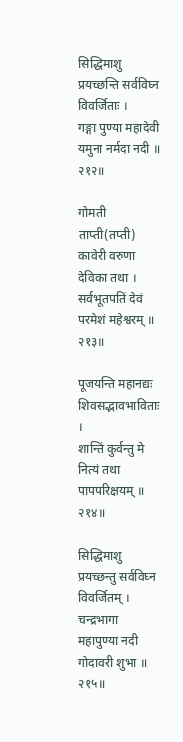सिद्धिमाशु प्रयच्छन्ति सर्वविघ्न विवर्जिताः ।
गङ्गा पुण्या महादेवी यमुना नर्मदा नदी ॥ २१२॥

गोमती ताप्ती(तप्ती) कावेरी वरुणा देविका तथा ।
सर्वभूतपतिं देवं परमेशं महेश्वरम् ॥ २१३॥

पूजयन्ति महानद्यः शिवसद्भावभाविताः ।
शान्तिं कुर्वन्तु मे नित्यं तथा पापपरिक्षयम् ॥ २१४॥

सिद्धिमाशु प्रयच्छन्तु सर्वविघ्न विवर्जितम् ।
चन्द्रभागा महापुण्या नदी गोदावरी शुभा ॥ २१५॥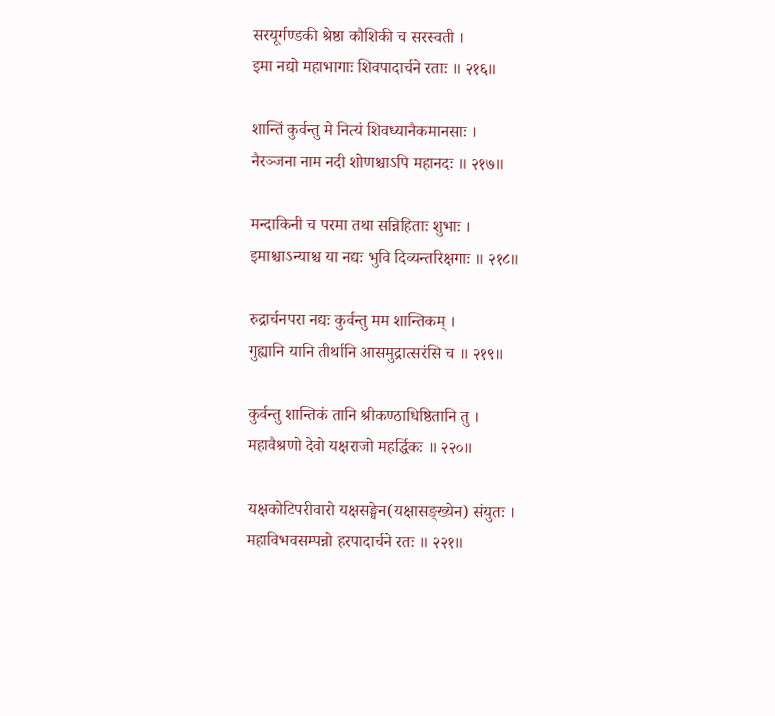सरयूर्गण्डकी श्रेष्ठा कौशिकी च सरस्वती ।
इमा नद्यो महाभागाः शिवपादार्चने रताः ॥ २१६॥

शान्तिं कुर्वन्तु मे नित्यं शिवध्यानैकमानसाः ।
नैरञ्जना नाम नदी शोणश्चाऽपि महानदः ॥ २१७॥

मन्दाकिनी च परमा तथा सन्निहिताः शुभाः ।
इमाश्चाऽन्याश्च या नद्यः भुवि दिव्यन्तरिक्षगाः ॥ २१८॥

रुद्रार्चनपरा नद्यः कुर्वन्तु मम शान्तिकम् ।
गुह्यानि यानि तीर्थानि आसमुद्रात्सरंसि च ॥ २१९॥

कुर्वन्तु शान्तिकं तानि श्रीकण्ठाधिष्ठितानि तु ।
महावैश्रणो देवो यक्षराजो महर्द्धिकः ॥ २२०॥

यक्षकोटिपरीवारो यक्षसङ्घेन(यक्षासङ्ख्येन) संयुतः ।
महाविभवसम्पन्नो हरपादार्चने रतः ॥ २२१॥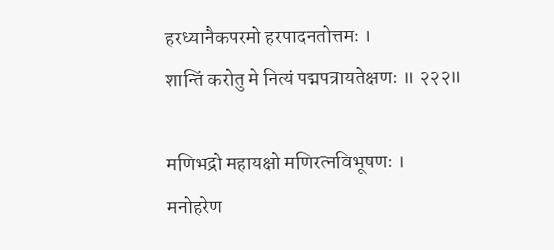हरध्यानैकपरमो हरपादनतोत्तमः ।
शान्तिं करोतु मे नित्यं पद्मपत्रायतेक्षणः ॥ २२२॥

मणिभद्रो महायक्षो मणिरत्नविभूषणः ।
मनोहरेण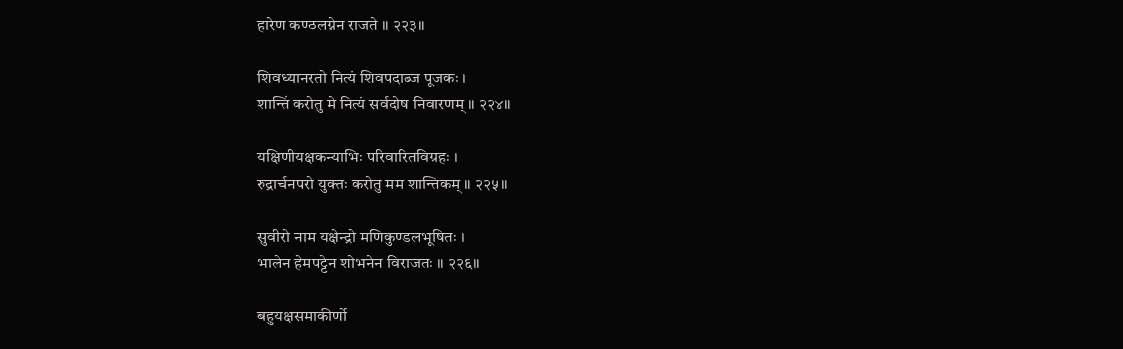हारेण कण्ठलग्नेन राजते ॥ २२३॥

शिवध्यानरतो नित्यं शिवपदाब्ज पूजकः ।
शान्तिं करोतु मे नित्यं सर्वदोष निवारणम् ॥ २२४॥

यक्षिणीयक्षकन्याभिः परिवारितविग्रहः ।
रुद्रार्चनपरो युक्तः करोतु मम शान्तिकम् ॥ २२५॥

सुवीरो नाम यक्षेन्द्रो मणिकुण्डलभूषितः ।
भालेन हेमपट्टेन शोभनेन विराजतः ॥ २२६॥

बहुयक्षसमाकीर्णो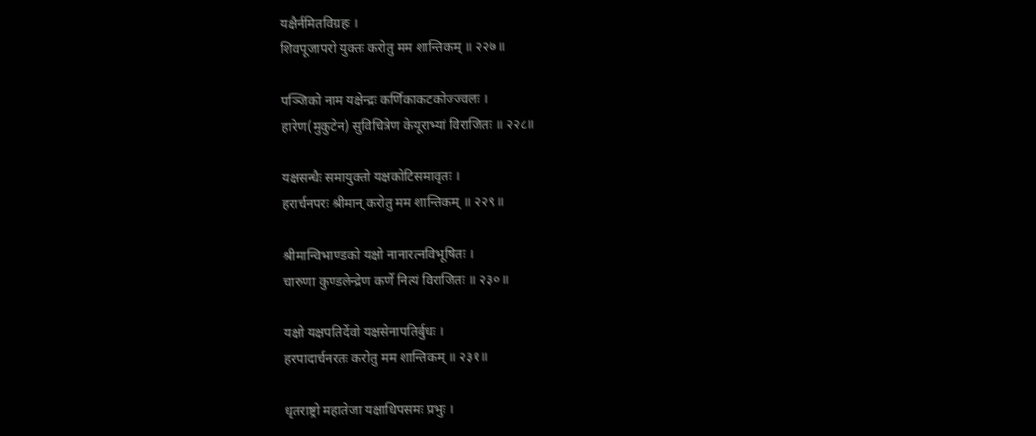यक्षैर्नमितविग्रहः ।
शिवपूजापरो युक्तः करोतु मम शान्तिकम् ॥ २२७॥

पञ्जिको नाम यक्षेन्द्रः कर्णिकाकटकोज्ज्वलः ।
हारेण(मुकुटेन) सुविचित्रेण केयूराभ्यां विराजितः ॥ २२८॥

यक्षसन्धैः समायुक्तो यक्षकोटिसमावृतः ।
हरार्चनपरः श्रीमान् करोतु मम शान्तिकम् ॥ २२९॥

श्रीमान्विभाण्डको यक्षो नानारत्नविभूषितः ।
चारुणा कुण्डलेन्द्रेण कर्णे नित्यं विराजितः ॥ २३०॥

यक्षो यक्षपतिर्देवो यक्षसेनापतिर्बुधः ।
हरपादार्चनरतः करोतु मम शान्तिकम् ॥ २३१॥

धृतराष्ट्रो महातेजा यक्षाधिपसमः प्रभुः ।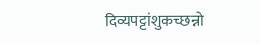दिव्यपट्टांशुकच्छन्नो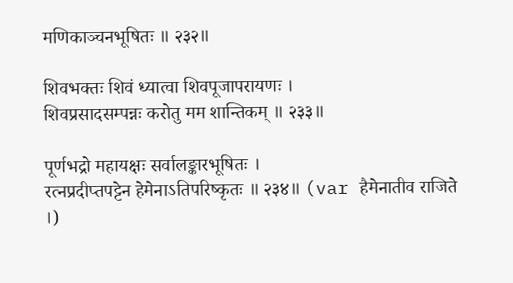मणिकाञ्चनभूषितः ॥ २३२॥

शिवभक्तः शिवं ध्यात्वा शिवपूजापरायणः ।
शिवप्रसादसम्पन्नः करोतु मम शान्तिकम् ॥ २३३॥

पूर्णभद्रो महायक्षः सर्वालङ्कारभूषितः ।
रत्नप्रदीप्तपट्टेन हेमेनाऽतिपरिष्कृतः ॥ २३४॥ (var हैमेनातीव राजिते ।)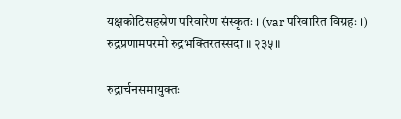यक्षकोटिसहस्रेण परिवारेण संस्कृतः । (var परिवारित विग्रहः ।)
रुद्रप्रणामपरमो रुद्रभक्तिरतस्सदा ॥ २३५॥

रुद्रार्चनसमायुक्तः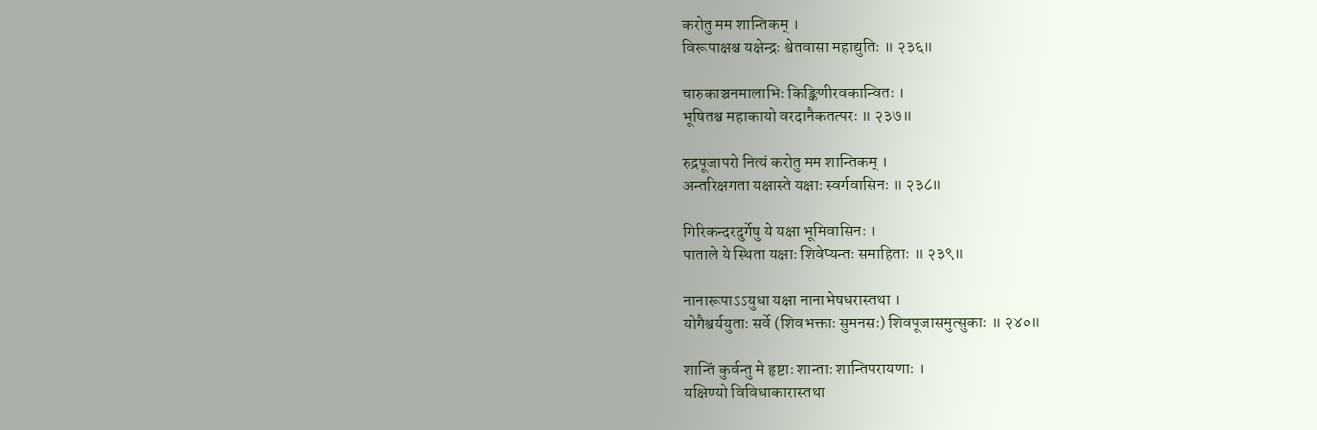करोतु मम शान्तिकम् ।
विरूपाक्षश्च यक्षेन्द्रः श्वेतवासा महाद्युतिः ॥ २३६॥

चारुकाञ्चनमालाभिः किङ्किणीरवकान्वितः ।
भूषितश्च महाकायो वरदानैकतत्परः ॥ २३७॥

रुद्रपूजापरो नित्यं करोतु मम शान्तिकम् ।
अन्तरिक्षगता यक्षास्ते यक्षाः स्वर्गवासिनः ॥ २३८॥

गिरिकन्दरदुर्गेषु ये यक्षा भूमिवासिनः ।
पाताले ये स्थिता यक्षाः शिवेप्यन्तः समाहिताः ॥ २३९॥

नानारूपाऽऽयुधा यक्षा नानाभेषधरास्तथा ।
योगैश्वर्ययुताः सर्वे (शिवभक्ताः सुमनसः) शिवपूजासमुत्सुकाः ॥ २४०॥

शान्तिं कुर्वन्तु मे हृष्टाः शान्ताः शान्तिपरायणाः ।
यक्षिण्यो विविधाकारास्तथा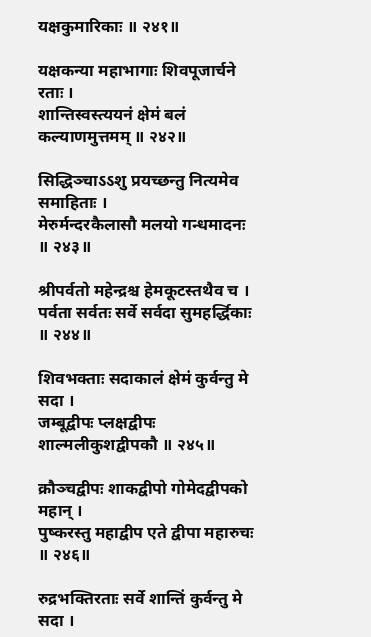यक्षकुमारिकाः ॥ २४१॥

यक्षकन्या महाभागाः शिवपूजार्चने रताः ।
शान्तिस्वस्त्ययनं क्षेमं बलं कल्याणमुत्तमम् ॥ २४२॥

सिद्धिञ्चाऽऽशु प्रयच्छन्तु नित्यमेव समाहिताः ।
मेरुर्मन्दरकैलासौ मलयो गन्धमादनः ॥ २४३॥

श्रीपर्वतो महेन्द्रश्च हेमकूटस्तथैव च ।
पर्वता सर्वतः सर्वे सर्वदा सुमहर्द्धिकाः ॥ २४४॥

शिवभक्ताः सदाकालं क्षेमं कुर्वन्तु मे सदा ।
जम्बूद्वीपः प्लक्षद्वीपः शाल्मलीकुशद्वीपकौ ॥ २४५॥

क्रौञ्चद्वीपः शाकद्वीपो गोमेदद्वीपको महान् ।
पुष्करस्तु महाद्वीप एते द्वीपा महारुचः ॥ २४६॥

रुद्रभक्तिरताः सर्वे शान्तिं कुर्वन्तु मे सदा ।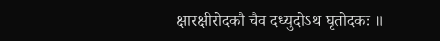क्षारक्षीरोदकौ चैव दध्युदोऽथ घृतोदकः ॥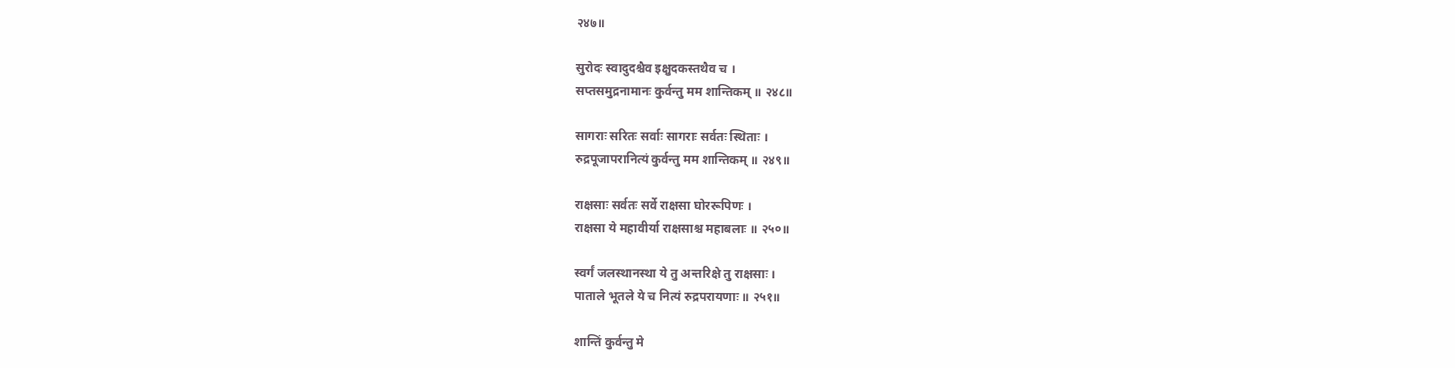२४७॥

सुरोदः स्वादुदश्चैव इक्षुदकस्तथैव च ।
सप्तसमुद्रनामानः कुर्वन्तु मम शान्तिकम् ॥ २४८॥

सागराः सरितः सर्वाः सागराः सर्वतः स्थिताः ।
रुद्रपूजापरानित्यं कुर्वन्तु मम शान्तिकम् ॥ २४९॥

राक्षसाः सर्वतः सर्वे राक्षसा घोररूपिणः ।
राक्षसा ये महावीर्या राक्षसाश्च महाबलाः ॥ २५०॥

स्वर्गं जलस्थानस्था ये तु अन्तरिक्षे तु राक्षसाः ।
पाताले भूतले ये च नित्यं रुद्रपरायणाः ॥ २५१॥

शान्तिं कुर्वन्तु मे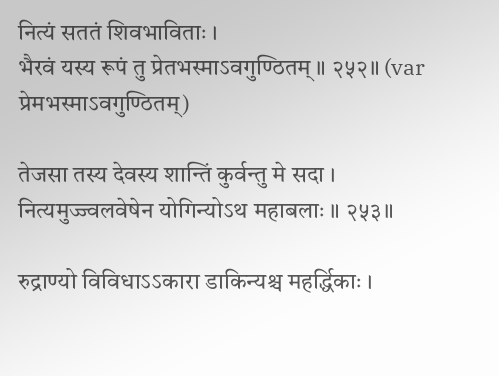नित्यं सततं शिवभाविताः ।
भैरवं यस्य रूपं तु प्रेतभस्माऽवगुण्ठितम् ॥ २५२॥ (var प्रेमभस्माऽवगुण्ठितम्)

तेजसा तस्य देवस्य शान्तिं कुर्वन्तु मे सदा ।
नित्यमुज्ज्वलवेषेन योगिन्योऽथ महाबलाः ॥ २५३॥

रुद्राण्यो विविधाऽऽकारा डाकिन्यश्च महर्द्धिकाः ।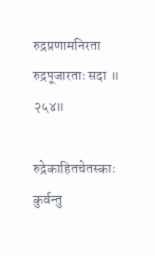रुद्रप्रणामनिरता रुद्रपूजारताः सदा ॥ २५४॥

रुद्रेकाहितचेतस्काः कुर्वन्तु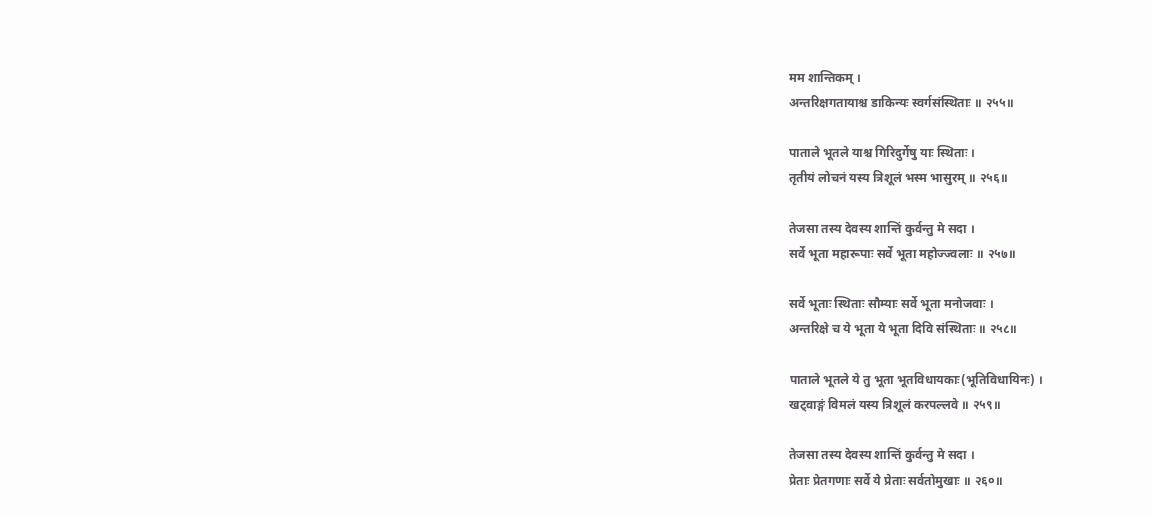मम शान्तिकम् ।
अन्तरिक्षगतायाश्च डाकिन्यः स्वर्गसंस्थिताः ॥ २५५॥

पाताले भूतले याश्च गिरिदुर्गेषु याः स्थिताः ।
तृतीयं लोचनं यस्य त्रिशूलं भस्म भासुरम् ॥ २५६॥

तेजसा तस्य देवस्य शान्तिं कुर्वन्तु मे सदा ।
सर्वे भूता महारूपाः सर्वे भूता महोज्ज्वलाः ॥ २५७॥

सर्वे भूताः स्थिताः सौम्याः सर्वे भूता मनोजवाः ।
अन्तरिक्षे च ये भूता ये भूता दिवि संस्थिताः ॥ २५८॥

पाताले भूतले ये तु भूता भूतविधायकाः(भूतिविधायिनः) ।
खट्वाङ्गं विमलं यस्य त्रिशूलं करपल्लवे ॥ २५९॥

तेजसा तस्य देवस्य शान्तिं कुर्वन्तु मे सदा ।
प्रेताः प्रेतगणाः सर्वे ये प्रेताः सर्वतोमुखाः ॥ २६०॥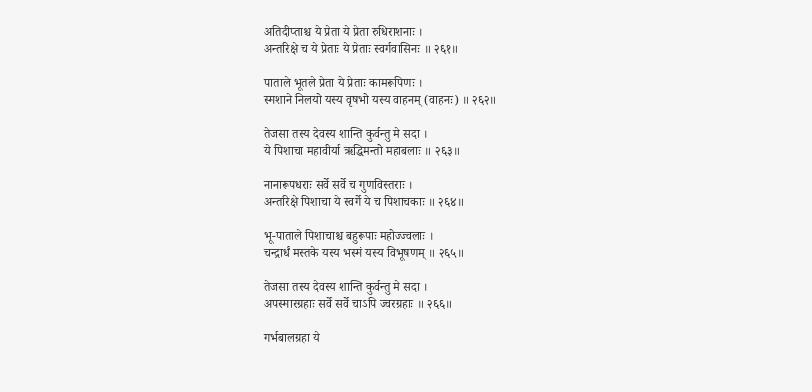अतिदीप्ताश्च ये प्रेता ये प्रेता रुधिराशनाः ।
अन्तरिक्षे च ये प्रेताः ये प्रेताः स्वर्गवासिनः ॥ २६१॥

पाताले भूतले प्रेता ये प्रेताः कामरूपिणः ।
स्मशाने निलयो यस्य वृषभो यस्य वाहनम् (वाहनः) ॥ २६२॥

तेजसा तस्य देवस्य शान्ति कुर्वन्तु मे सदा ।
ये पिशाचा महावीर्या ऋद्धिमन्तो महाबलाः ॥ २६३॥

नानारूपधराः सर्वे सर्वे च गुणविस्तराः ।
अन्तरिक्षे पिशाचा ये स्वर्गे ये च पिशाचकाः ॥ २६४॥

भू-पाताले पिशाचाश्च बहुरूपाः महोज्ज्वलाः ।
चन्द्रार्धं मस्तके यस्य भस्मं यस्य विभूषणम् ॥ २६५॥

तेजसा तस्य देवस्य शान्ति कुर्वन्तु मे सदा ।
अपस्मारग्रहाः सर्वे सर्वे चाऽपि ज्वरग्रहाः ॥ २६६॥

गर्भबालग्रहा ये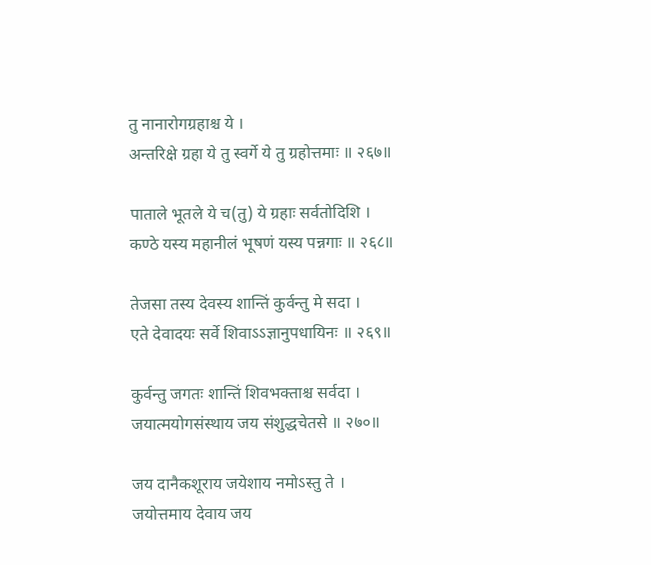तु नानारोगग्रहाश्च ये ।
अन्तरिक्षे ग्रहा ये तु स्वर्गे ये तु ग्रहोत्तमाः ॥ २६७॥

पाताले भूतले ये च(तु) ये ग्रहाः सर्वतोदिशि ।
कण्ठे यस्य महानीलं भूषणं यस्य पन्नगाः ॥ २६८॥

तेजसा तस्य देवस्य शान्तिं कुर्वन्तु मे सदा ।
एते देवादयः सर्वे शिवाऽऽज्ञानुपधायिनः ॥ २६९॥

कुर्वन्तु जगतः शान्तिं शिवभक्ताश्च सर्वदा ।
जयात्मयोगसंस्थाय जय संशुद्धचेतसे ॥ २७०॥

जय दानैकशूराय जयेशाय नमोऽस्तु ते ।
जयोत्तमाय देवाय जय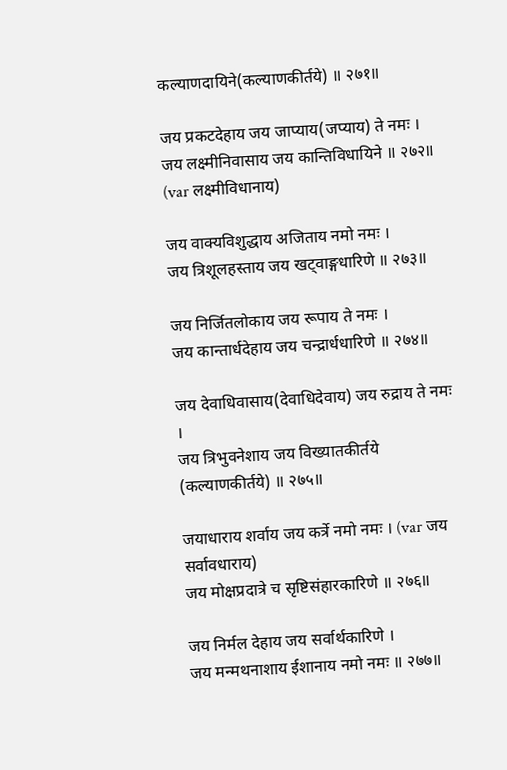कल्याणदायिने(कल्याणकीर्तये) ॥ २७१॥

जय प्रकटदेहाय जय जाप्याय(जप्याय) ते नमः ।
जय लक्ष्मीनिवासाय जय कान्तिविधायिने ॥ २७२॥ (var लक्ष्मीविधानाय)

जय वाक्यविशुद्धाय अजिताय नमो नमः ।
जय त्रिशूलहस्ताय जय खट्वाङ्गधारिणे ॥ २७३॥

जय निर्जितलोकाय जय रूपाय ते नमः ।
जय कान्तार्धदेहाय जय चन्द्रार्धधारिणे ॥ २७४॥

जय देवाधिवासाय(देवाधिदेवाय) जय रुद्राय ते नमः ।
जय त्रिभुवनेशाय जय विख्यातकीर्तये (कल्याणकीर्तये) ॥ २७५॥

जयाधाराय शर्वाय जय कर्त्रे नमो नमः । (var जय सर्वावधाराय)
जय मोक्षप्रदात्रे च सृष्टिसंहारकारिणे ॥ २७६॥

जय निर्मल देहाय जय सर्वार्थकारिणे ।
जय मन्मथनाशाय ईशानाय नमो नमः ॥ २७७॥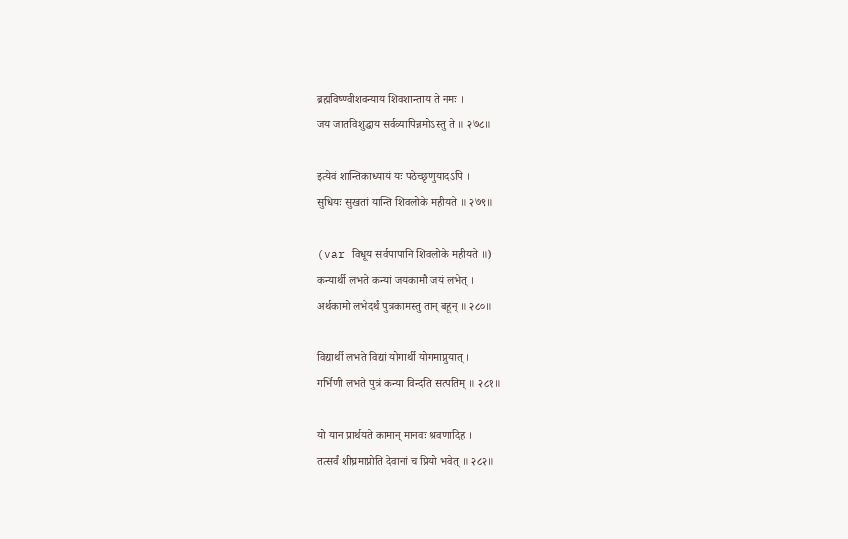ब्रह्मविष्ण्वीशवन्याय शिवशान्ताय ते नमः ।
जय जातविशुद्धाय सर्वव्यापिन्नमोऽस्तु ते ॥ २७८॥

इत्येवं शान्तिकाध्यायं यः पठेच्छृणुयादऽपि ।
सुधियः सुखतां यान्ति शिवलोके महीयते ॥ २७९॥

(var विधूय सर्वपापानि शिवलोके महीयते ॥)
कन्यार्थी लभते कन्यां जयकामौ जयं लभेत् ।
अर्थकामो लभेदर्थं पुत्रकामस्तु तान् बहून् ॥ २८०॥

विद्यार्थी लभते विद्यां योगार्थी योगमाप्नुयात् ।
गर्भिणी लभते पुत्रं कन्या विन्दति सत्पतिम् ॥ २८१॥

यो यान प्रार्थयते कामान् मानवः श्रवणादिह ।
तत्सर्वं शीघ्रमाप्नोति देवानां च प्रियो भवेत् ॥ २८२॥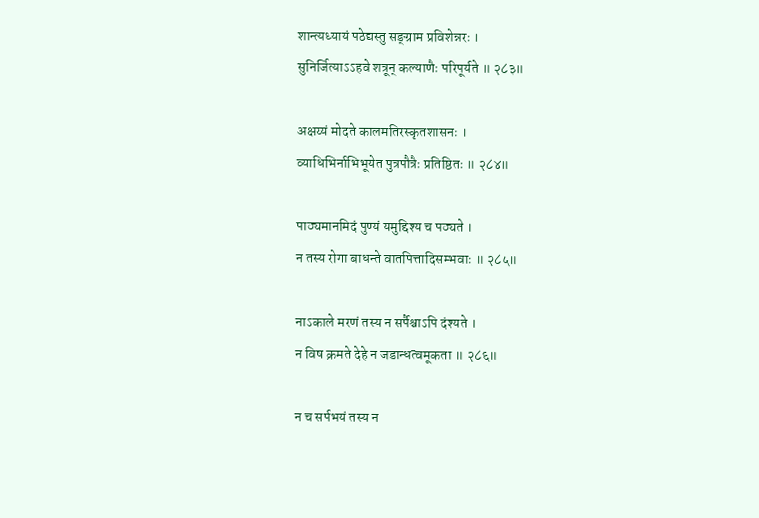शान्त्यध्यायं पठेद्यस्तु सङ्ग्राम प्रविशेन्नरः ।
सुनिर्जित्याऽऽहवे शत्रून् कल्याणैः परिपूर्यते ॥ २८३॥

अक्षय्यं मोदते कालमतिरस्कृतशासनः ।
व्याधिभिर्नाभिभूयेत पुत्रपौत्रैः प्रतिष्ठितः ॥ २८४॥

पाठ्यमानमिदं पुण्यं यमुद्दिश्य च पठ्यते ।
न तस्य रोगा बाधन्ते वातपित्तादिसम्भवाः ॥ २८५॥

नाऽकाले मरणं तस्य न सर्पैश्चाऽपि दंश्यते ।
न विष क्रमते देहे न जडान्धत्वमूकता ॥ २८६॥

न च सर्पभयं तस्य न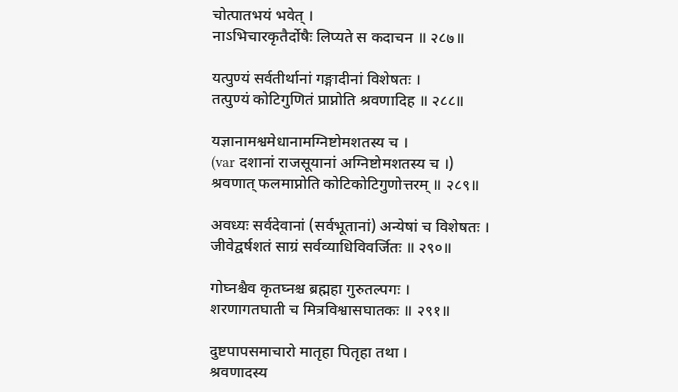चोत्पातभयं भवेत् ।
नाऽभिचारकृतैर्दोषैः लिप्यते स कदाचन ॥ २८७॥

यत्पुण्यं सर्वतीर्थानां गङ्गादीनां विशेषतः ।
तत्पुण्यं कोटिगुणितं प्राप्नोति श्रवणादिह ॥ २८८॥

यज्ञानामश्वमेधानामग्निष्टोमशतस्य च ।
(var दशानां राजसूयानां अग्निष्टोमशतस्य च ।)
श्रवणात् फलमाप्नोति कोटिकोटिगुणोत्तरम् ॥ २८९॥

अवध्यः सर्वदेवानां (सर्वभूतानां) अन्येषां च विशेषतः ।
जीवेद्वर्षशतं साग्रं सर्वव्याधिविवर्जितः ॥ २९०॥

गोघ्नश्चैव कृतघ्नश्च ब्रह्महा गुरुतल्पगः ।
शरणागतघाती च मित्रविश्वासघातकः ॥ २९१॥

दुष्टपापसमाचारो मातृहा पितृहा तथा ।
श्रवणादस्य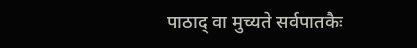पाठाद् वा मुच्यते सर्वपातकैः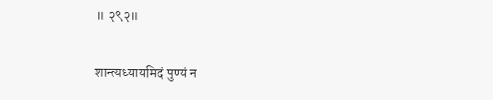॥ २९२॥

शान्त्यध्यायमिदं पुण्यं न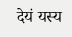देयं यस्य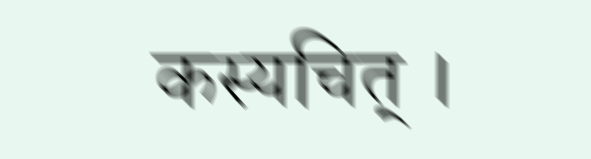कस्यचित् ।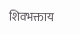शिवभक्ताय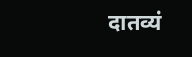दातव्यं